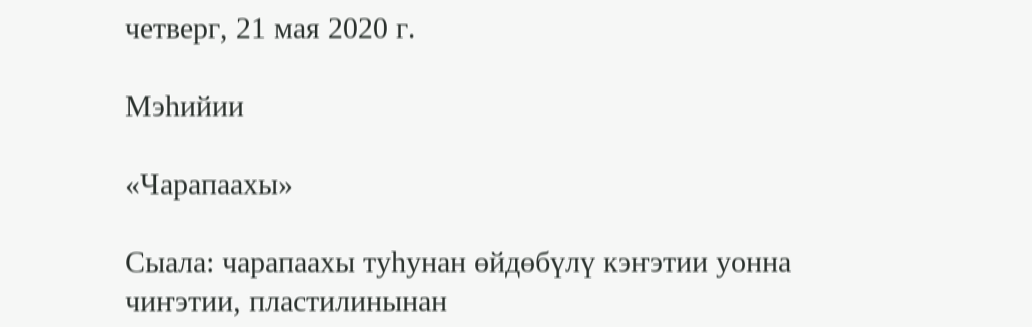четверг, 21 мая 2020 г.

Мэһийии

«Чарапаахы»

Сыала: чарапаахы туһунан өйдөбүлү кэҥэтии уонна чиҥэтии, пластилинынан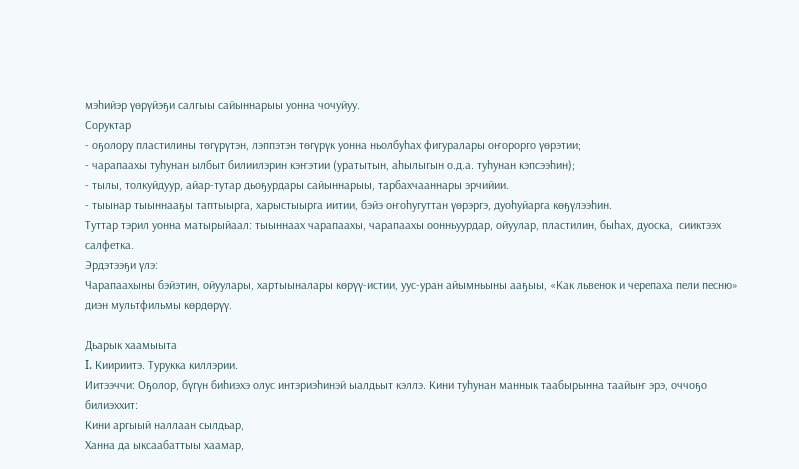мэһийэр үөрүйэҕи салгыы сайыннарыы уонна чочуйуу.
Соруктар
- оҕолору пластилины төгүрүтэн, лэппэтэн төгүрүк уонна ньолбуһах фигуралары оҥорорго үөрэтии;
- чарапаахы туһунан ылбыт билиилэрин кэҥэтии (уратытын, аһылыгын о.д.а. туһунан кэпсээһин);
- тылы, толкуйдуур, айар-тутар дьоҕурдары сайыннарыы, тарбахчааннары эрчийии.
- тыынар тыыннааҕы таптыырга, харыстыырга иитии, бэйэ оҥоһугуттан үөрэргэ, дуоһуйарга көҕүлээһин.
Туттар тэрил уонна матырыйаал: тыыннаах чарапаахы, чарапаахы оонньуурдар, ойуулар, пластилин, быһах, дуоска,  сииктээх салфетка.
Эрдэтээҕи үлэ:
Чарапаахыны бэйэтин, ойуулары, хартыыналары көрүү-истии, уус-уран айымньыны ааҕыы, «Как львенок и черепаха пели песню» диэн мультфильмы көрдөрүү.

Дьарык хаамыыта
I. Киириитэ. Турукка киллэрии.
Иитээччи: Оҕолор, бүгүн биһиэхэ олус интэриэһинэй ыалдьыт кэллэ. Кини туһунан маннык таабырынна таайыҥ эрэ, оччоҕо билиэххит:
Кини аргыый наллаан сылдьар,
Ханна да ыксаабаттыы хаамар,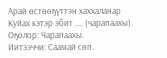Арай өстөөҕүттэн хаххаланар
Куйах кэтэр эбит .... (чарапаахы).
Оҕолор: Чарапаахы.
Иитээччи: Саамай сөп.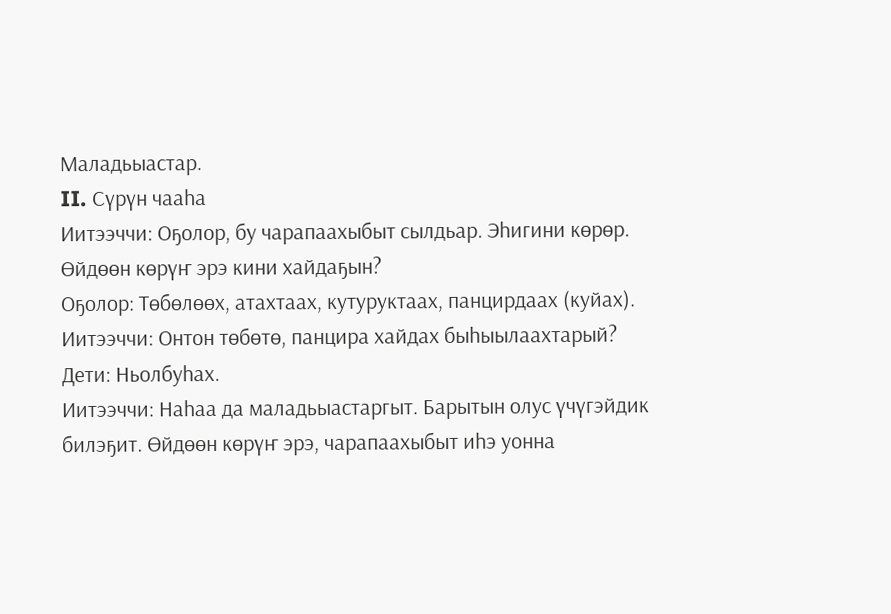Маладьыастар.
II. Сүрүн чааһа
Иитээччи: Оҕолор, бу чарапаахыбыт сылдьар. Эһигини көрөр. Өйдөөн көрүҥ эрэ кини хайдаҕын?
Оҕолор: Төбөлөөх, атахтаах, кутуруктаах, панцирдаах (куйах).
Иитээччи: Онтон төбөтө, панцира хайдах быһыылаахтарый?
Дети: Ньолбуһах.
Иитээччи: Наһаа да маладьыастаргыт. Барытын олус үчүгэйдик билэҕит. Өйдөөн көрүҥ эрэ, чарапаахыбыт иһэ уонна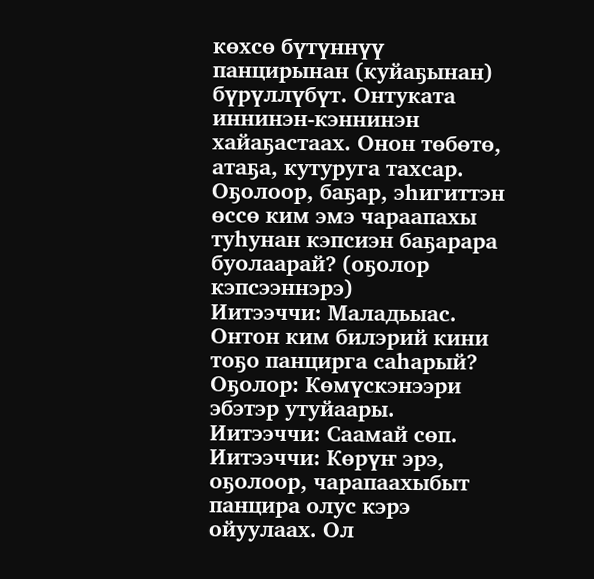көхсө бүтүннүү панцирынан (куйаҕынан) бүрүллүбүт. Онтуката иннинэн-кэннинэн хайаҕастаах. Онон төбөтө, атаҕа, кутуруга тахсар. Оҕолоор, баҕар, эһигиттэн өссө ким эмэ чараапахы туһунан кэпсиэн баҕарара буолаарай? (оҕолор кэпсээннэрэ)
Иитээччи: Маладьыас. Онтон ким билэрий кини тоҕо панцирга саһарый?
Оҕолор: Көмүскэнээри эбэтэр утуйаары.
Иитээччи: Саамай сөп.
Иитээччи: Көрүҥ эрэ, оҕолоор, чарапаахыбыт панцира олус кэрэ ойуулаах. Ол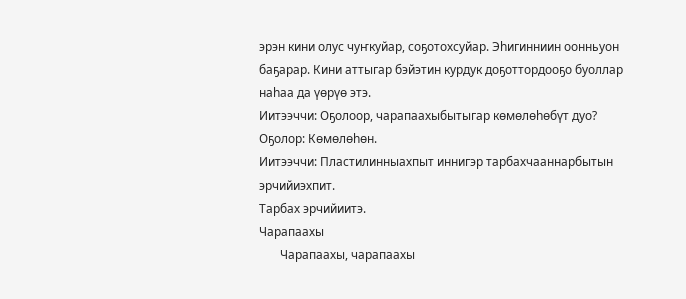эрэн кини олус чуҥкуйар, соҕотохсуйар. Эһигинниин оонньуон баҕарар. Кини аттыгар бэйэтин курдук доҕоттордооҕо буоллар наһаа да үөрүө этэ.
Иитээччи: Оҕолоор, чарапаахыбытыгар көмөлөһөбүт дуо?
Оҕолор: Көмөлөһөн.
Иитээччи: Пластилинныахпыт иннигэр тарбахчааннарбытын эрчийиэхпит.
Тарбах эрчийиитэ.
Чарапаахы
       Чарапаахы, чарапаахы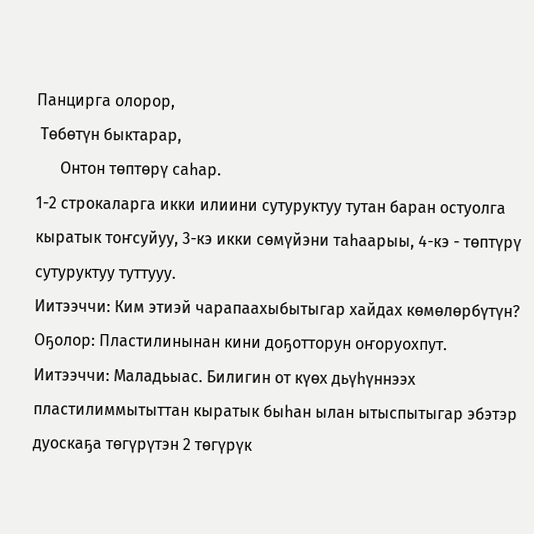Панцирга олорор,
 Төбөтүн быктарар,
      Онтон төптөрү саһар.
1-2 строкаларга икки илиини сутуруктуу тутан баран остуолга кыратык тоҥсуйуу, 3-кэ икки сөмүйэни таһаарыы, 4-кэ - төптүрү сутуруктуу туттууу.
Иитээччи: Ким этиэй чарапаахыбытыгар хайдах көмөлөрбүтүн?
Оҕолор: Пластилинынан кини доҕотторун оҥоруохпут.
Иитээччи: Маладьыас. Билигин от күөх дьүһүннээх пластилиммытыттан кыратык быһан ылан ытыспытыгар эбэтэр дуоскаҕа төгүрүтэн 2 төгүрүк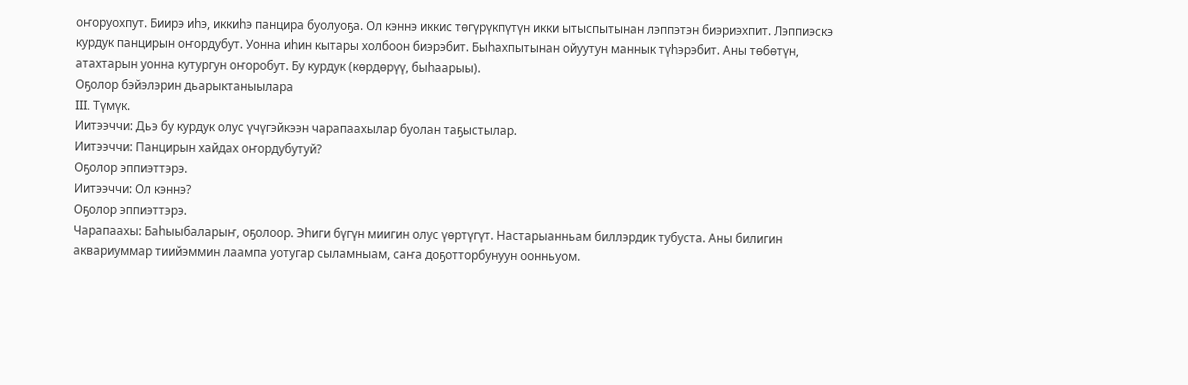оҥоруохпут. Биирэ иһэ, иккиһэ панцира буолуоҕа. Ол кэннэ иккис төгүрүкпүтүн икки ытыспытынан лэппэтэн биэриэхпит. Лэппиэскэ курдук панцирын оҥордубут. Уонна иһин кытары холбоон биэрэбит. Быһахпытынан ойуутун маннык түһэрэбит. Аны төбөтүн, атахтарын уонна кутургун оҥоробут. Бу курдук (көрдөрүү, быһаарыы).
Оҕолор бэйэлэрин дьарыктаныылара
III. Түмүк.
Иитээччи: Дьэ бу курдук олус үчүгэйкээн чарапаахылар буолан таҕыстылар.
Иитээччи: Панцирын хайдах оҥордубутуй?
Оҕолор эппиэттэрэ.
Иитээччи: Ол кэннэ?
Оҕолор эппиэттэрэ.
Чарапаахы: Баһыыбаларыҥ, оҕолоор. Эһиги бүгүн миигин олус үөртүгүт. Настарыанньам биллэрдик тубуста. Аны билигин аквариуммар тиийэммин лаампа уотугар сыламныам, саҥа доҕотторбунуун оонньуом.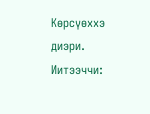Көрсүөххэ диэри.
Иитээччи: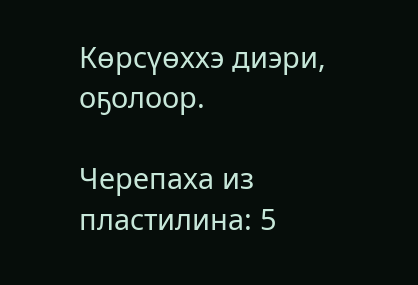Көрсүөххэ диэри, оҕолоор.

Черепаха из пластилина: 5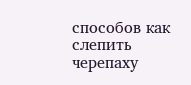способов как слепить черепаху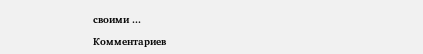своими ...

Комментариев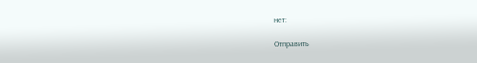нет:

Отправить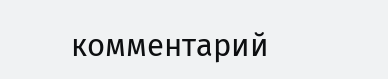комментарий